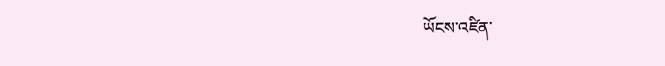ཡོངས་འཛིན་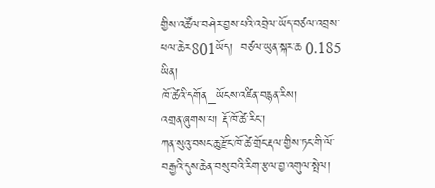གྱིས་འཚོལ་བཤེར་བྱས་པའི་འབྲེལ་ཡོད་བཙལ་འབྲས་ཕལ་ཆེར801ཡོད།  བཙལ་ཡུན་སྐར་ཆ 0.185 ཡིན།
ཁོ་ཚེའི་དགོན_ཡོངས་འཛིན་བརྙན་རིས།
འགྲན་ཞུགས་པ། རྡོ་ཁོ་ཚེ་རིང་།
ཀན་སུའུ་བསང་ཆུ་རྫོང་ཁོ་ཚེ་གྲོང་རྡལ་གྱིས་ཏང་གི་ལོ་བརྒྱའི་དུས་ཆེན་བསུ་བའི་རིག་རྩལ་བྱ་འགུལ་སྤེལ།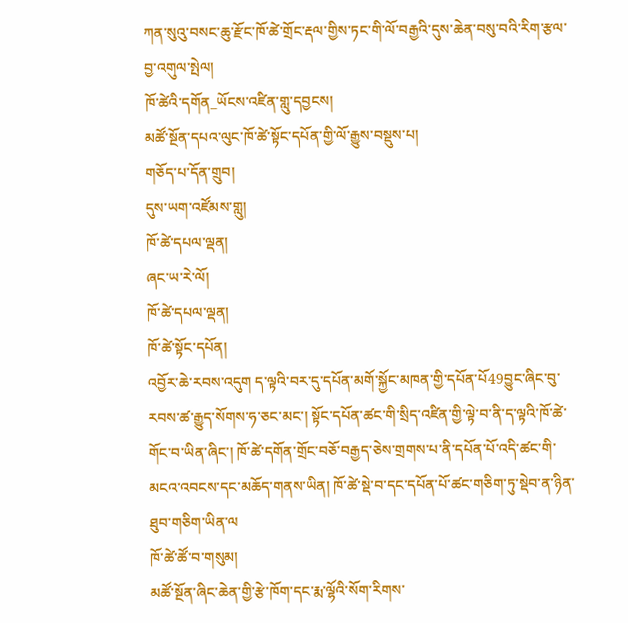ཀན་སུའུ་བསང་ཆུ་རྫོང་ཁོ་ཚེ་གྲོང་རྡལ་གྱིས་ཏང་གི་ལོ་བརྒྱའི་དུས་ཆེན་བསུ་བའི་རིག་རྩལ་བྱ་འགུལ་སྤེལ།
ཁོ་ཚེའི་དགོན_ཡོངས་འཛིན་གླུ་དབྱངས།
མཚོ་སྔོན་དཔའ་ལུང་ཁོ་ཚེ་སྟོང་དཔོན་གྱི་ལོ་རྒྱུས་བསྡུས་པ།
གཅོད་པ་དོན་གྲུབ།
དུས་ཡག་འཛོམས་གླུ།
ཁོ་ཚེ་དཔལ་ལྡན།
ཞང་ཡ་རེ་ལོ།
ཁོ་ཚེ་དཔལ་ལྡན།
ཁོ་ཚེ་སྟོང་དཔོན།
འབྱོར་ཆེ་རབས་འདུག ད་ལྟའི་བར་དུ་དཔོན་མགོ་སྐྱོང་མཁན་གྱི་དཔོན་པོ49བྱུང་ཞིང་བུ་རབས་ཚ་རྒྱུད་སོགས་ཧ་ཅང་མང་། སྟོང་དཔོན་ཚང་གི་སྲིད་འཛིན་གྱི་ལྟེ་བ་ནི་ད་ལྟའི་ཁོ་ཚེ་གོང་བ་ཡིན་ཞིང་། ཁོ་ཚེ་དགོན་གྲོང་བཅོ་བརྒྱད་ཅེས་གྲགས་པ་ནི་དཔོན་པོ་འདི་ཚང་གི་མངའ་འབངས་དང་མཆོད་གནས་ཡིན། ཁོ་ཚེ་སྡེ་བ་དང་དཔོན་པོ་ཚང་གཅིག་ཏུ་སྡེབ་ན་ཉིན་ཐུབ་གཅིག་ཡིན་ལ
ཁོ་ཚེ་ཚོ་བ་གསུམ།
མཚོ་སྔོན་ཞིང་ཆེན་གྱི་རྩེ་ཁོག་དང་རྨ་ལྷོའི་སོག་རིགས་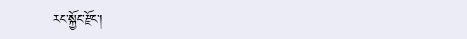རང་སྐྱོང་རྫོང་།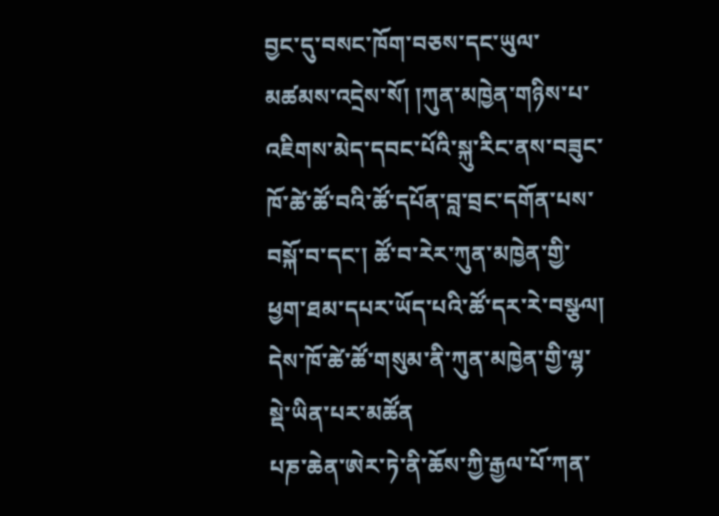བྱང་དུ་བསང་ཁོག་བཅས་དང་ཡུལ་མཚམས་འདྲེས་སོ། །ཀུན་མཁྱེན་གཉིས་པ་འཇིགས་མེད་དབང་པོའི་སྐུ་རིང་ནས་བཟུང་ཁོ་ཚེ་ཚོ་བའི་ཚོ་དཔོན་བླ་བྲང་དགོན་པས་བསྐོ་བ་དང་། ཚོ་བ་རེར་ཀུན་མཁྱེན་གྱི་ཕྱག་ཐམ་དཔར་ཡོད་པའི་ཚོ་དར་རེ་བསྩལ། དེས་ཁོ་ཚེ་ཚོ་གསུམ་ནི་ཀུན་མཁྱེན་གྱི་ལྷ་སྡེ་ཡིན་པར་མཚོན
པཎ་ཆེན་ཨེར་ཏེ་ནི་ཆོས་ཀྱི་རྒྱལ་པོ་ཀན་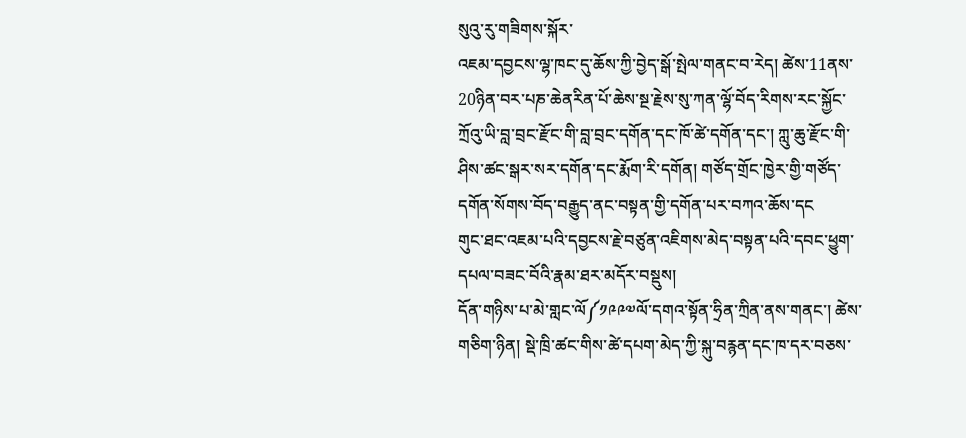སུའུ་རུ་གཟིགས་སྐོར་
འཇམ་དབྱངས་ལྷ་ཁང་དུ་ཆོས་ཀྱི་བྱེད་སྒོ་སྤེལ་གནང་བ་རེད། ཚེས་11ནས་20ཉིན་བར་པཎ་ཆེནརིན་པོ་ཆེས་སྔ་རྗེས་སུ་ཀན་ལྷོ་བོད་རིགས་རང་སྐྱོང་ཀྲོའུ་ཡི་བླ་བྲང་རྫོང་གི་བླ་བྲང་དགོན་དང་ཁོ་ཚེ་དགོན་དང་། ཀླུ་ཆུ་རྫོང་གི་ཤིས་ཚང་སྒར་སར་དགོན་དང་རྨོག་རི་དགོན། གཙོད་གྲོང་ཁྱེར་གྱི་གཙོད་དགོན་སོགས་བོད་བརྒྱུད་ནང་བསྟན་གྱི་དགོན་པར་བཀའ་ཆོས་དང
གུང་ཐང་འཇམ་པའི་དབྱངས་རྗེ་བཙུན་འཇིགས་མེད་བསྟན་པའི་དབང་ཕྱུག་དཔལ་བཟང་བོའི་རྣམ་ཐར་མདོར་བསྡུས།
དོན་གཉིས་པ་མེ་གླང་ལོ༼༡༩༩༧ལོ་དགའ་སྟོན་ཧྲིན་ཀྲིན་ནས་གནང་། ཚེས་གཅིག་ཉིན། སྡེ་ཁྲི་ཚང་གིས་ཚེ་དཔག་མེད་ཀྱི་སྐུ་བརྙན་དང་ཁ་དར་བཅས་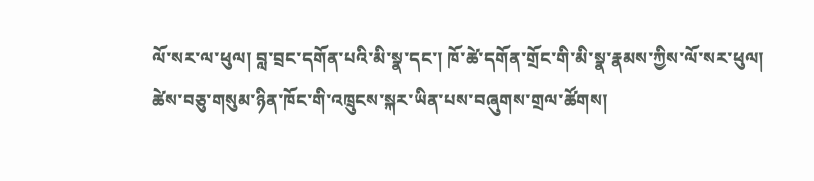ལོ་སར་ལ་ཕུལ། བླ་བྲང་དགོན་པའི་མི་སྣ་དང་། ཁོ་ཚེ་དགོན་གྲོང་གི་མི་སྣ་རྣམས་ཀྱིས་ལོ་སར་ཕུལ། ཚེས་བཅུ་གསུམ་ཉིན་ཁོང་གི་འཁྲུངས་སྐར་ཡིན་པས་བཞུགས་གྲལ་ཚོགས།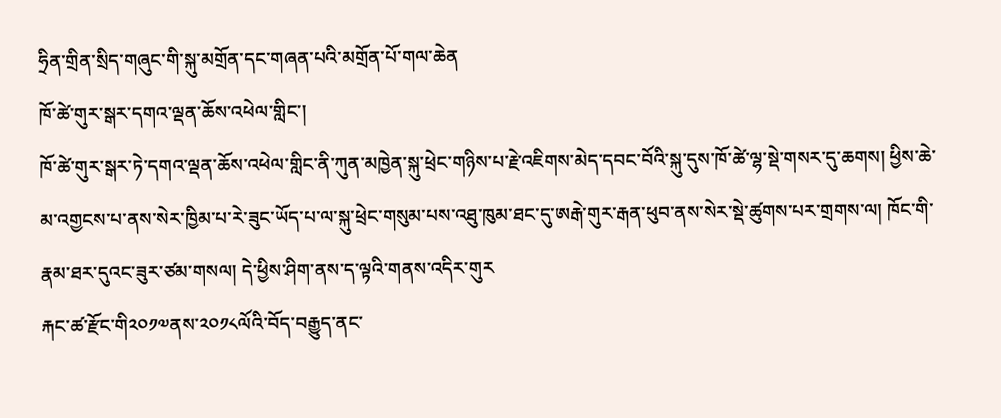ཧྲིན་གྲིན་སྲིད་གཞུང་གི་སྐུ་མགྲོན་དང་གཞན་པའི་མགྲོན་པོ་གལ་ཆེན
ཁོ་ཚེ་གུར་སྒར་དགའ་ལྡན་ཆོས་འཕེལ་གླིང་།
ཁོ་ཚེ་གུར་སྒར་ཏེ་དགའ་ལྡན་ཆོས་འཕེལ་གླིང་ནི་ཀུན་མཁྱེན་སྐུ་ཕྲེང་གཉིས་པ་རྗེ་འཇིགས་མེད་དབང་བོའི་སྐུ་དུས་ཁོ་ཚེ་ལྷ་སྡེ་གསར་དུ་ཆགས། ཕྱིས་ཆེ་མ་འགྱངས་པ་ནས་སེར་ཁྱིམ་པ་རེ་ཟུང་ཡོད་པ་ལ་སྐུ་ཕྲེང་གསུམ་པས་འཐུ་ཁུམ་ཐང་དུ་ཨརྒེ་གུར་རྒན་ཕུབ་ནས་སེར་སྡེ་ཚུགས་པར་གྲགས་ལ། ཁོང་གི་རྣམ་ཐར་དུའང་ཟུར་ཙམ་གསལ། དེ་ཕྱིས་ཤིག་ནས་ད་ལྟའི་གནས་འདིར་གུར
རྐང་ཚ་རྫོང་གི༢༠༡༧ནས་༢༠༡༨ལོའི་བོད་བརྒྱུད་ནང་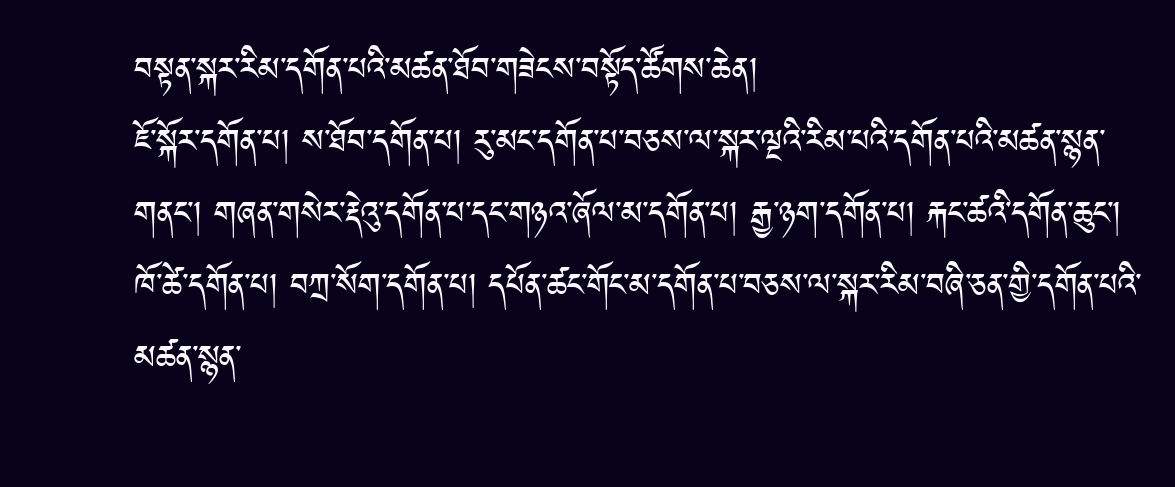བསྟན་སྐར་རིམ་དགོན་པའི་མཚན་ཐོབ་གཟེངས་བསྟོད་ཚོགས་ཆེན།
ཇོ་སྐོར་དགོན་པ། ས་ཐོབ་དགོན་པ། རུ་མང་དགོན་པ་བཅས་ལ་སྐར་ལྔའི་རིམ་པའི་དགོན་པའི་མཚན་སྙན་གནང་། གཞན་གསེར་རྡེའུ་དགོན་པ་དང་གཉའ་ཞོལ་མ་དགོན་པ། རྒྱ་ཉག་དགོན་པ། རྐང་ཚའི་དགོན་ཆུང་། ཁོ་ཚེ་དགོན་པ། བཀྲ་སོག་དགོན་པ། དཔོན་ཚང་གོང་མ་དགོན་པ་བཅས་ལ་སྐར་རིམ་བཞི་ཅན་གྱི་དགོན་པའི་མཚན་སྙན་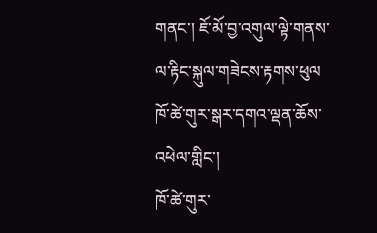གནང་། ཇོ་མོ་བྱ་འགུལ་ལྟེ་གནས་ལ་རྟིང་སྐུལ་གཟེངས་རྟགས་ཕུལ
ཁོ་ཚེ་གུར་སྒར་དགའ་ལྡན་ཆོས་འཕེལ་གླིང་།
ཁོ་ཚེ་གུར་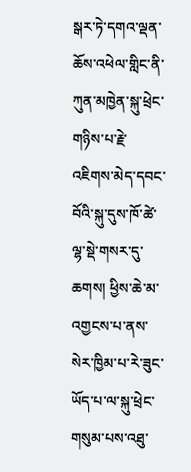སྒར་ཏེ་དགའ་ལྡན་ཆོས་འཕེལ་གླིང་ནི་ཀུན་མཁྱེན་སྐུ་ཕྲེང་གཉིས་པ་རྗེ་འཇིགས་མེད་དབང་བོའི་སྐུ་དུས་ཁོ་ཚེ་ལྷ་སྡེ་གསར་དུ་ཆགས། ཕྱིས་ཆེ་མ་འགྱངས་པ་ནས་སེར་ཁྱིམ་པ་རེ་ཟུང་ཡོད་པ་ལ་སྐུ་ཕྲེང་གསུམ་པས་འཐུ་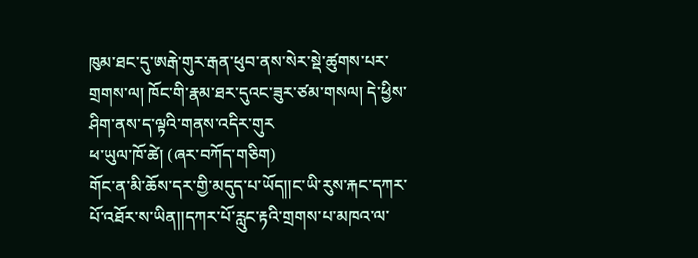ཁུམ་ཐང་དུ་ཨརྒེ་གུར་རྒན་ཕུབ་ནས་སེར་སྡེ་ཚུགས་པར་གྲགས་ལ། ཁོང་གི་རྣམ་ཐར་དུའང་ཟུར་ཙམ་གསལ། དེ་ཕྱིས་ཤིག་ནས་ད་ལྟའི་གནས་འདིར་གུར
ཕ་ཡུལ་ཁོ་ཚེ། (ཞར་བཀོད་གཅིག)
གོང་ན་མི་ཆོས་དར་གྱི་མདུད་པ་ཡོད།།ང་ཡི་རུས་རྐང་དཀར་པོ་འཐོར་ས་ཡིན།།དཀར་པོ་རླུང་རྟའི་གྲགས་པ་མཁའ་ལ་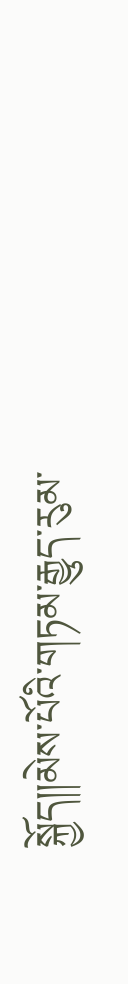སྐྱོད།།མེས་པོའི་གཏམ་རྒྱུད་རུམ་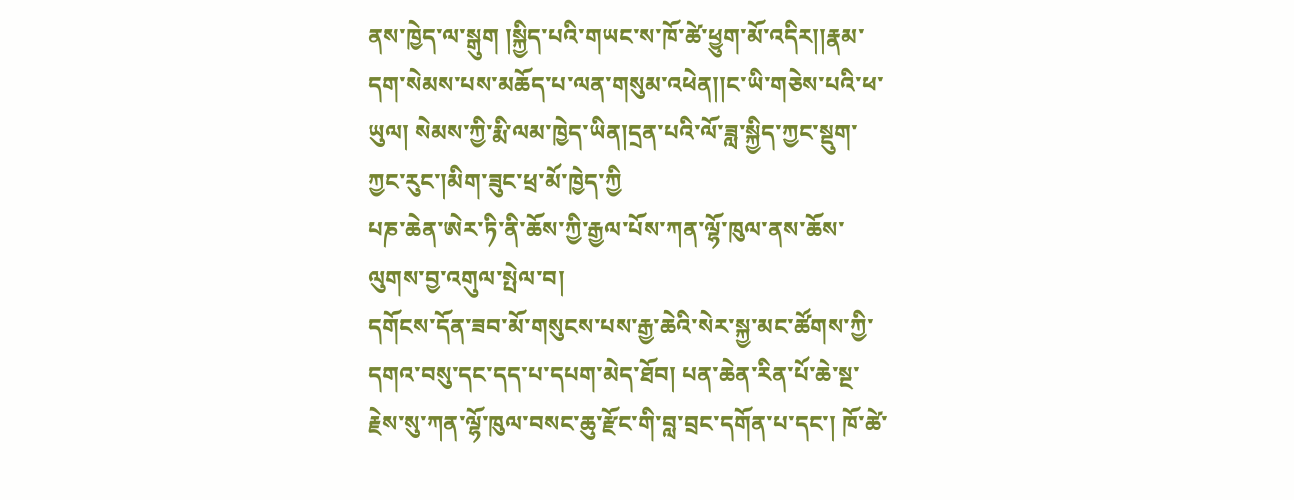ནས་ཁྱེད་ལ་སྒུག །སྐྱིད་པའི་གཡང་ས་ཁོ་ཚེ་ཕྱུག་མོ་འདིར།།རྣམ་དག་སེམས་པས་མཆོད་པ་ལན་གསུམ་འཕེན།།ང་ཡི་གཅེས་པའི་ཕ་ཡུལ། སེམས་ཀྱི་རྨི་ལམ་ཁྱེད་ཡིན།དྲན་པའི་ལོ་ཟླ་སྐྱིད་ཀྱང་སྡུག་ཀྱང་རུང་།མིག་ཟུང་ཕྲ་མོ་ཁྱེད་ཀྱི
པཎ་ཆེན་ཨེར་ཏི་ནི་ཆོས་ཀྱི་རྒྱལ་པོས་ཀན་ལྷོ་ཁུལ་ནས་ཆོས་ལུགས་བྱ་འགུལ་སྤེལ་བ།
དགོངས་དོན་ཟབ་མོ་གསུངས་པས་རྒྱ་ཆེའི་སེར་སྐྱ་མང་ཚོགས་ཀྱི་དགའ་བསུ་དང་དད་པ་དཔག་མེད་ཐོབ། པན་ཆེན་རིན་པོ་ཆེ་སྔ་རྗེས་སུ་ཀན་ལྷོ་ཁུལ་བསང་ཆུ་རྫོང་གི་བླ་བྲང་དགོན་པ་དང་། ཁོ་ཚེ་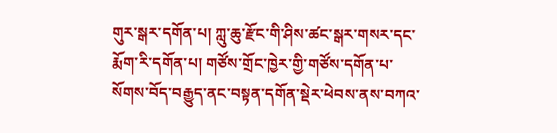གུར་སྒར་དགོན་པ། ཀླུ་ཆུ་རྫོང་གི་ཤིས་ཚང་སྒར་གསར་དང་རྨོག་རི་དགོན་པ། གཙོས་གྲོང་ཁྱེར་གྱི་གཙོས་དགོན་པ་སོགས་བོད་བརྒྱུད་ནང་བསྟན་དགོན་སྡེར་ཕེབས་ནས་བཀའ་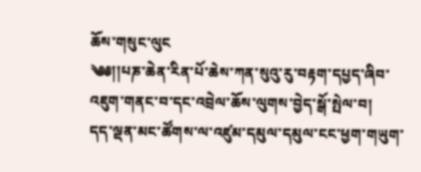ཆོས་གསུང་ལུང
༄༅།།པཎ་ཆེན་རིན་པོ་ཆེས་ཀན་སུའུ་རུ་བརྟག་དཔྱད་ཞིབ་འཇུག་གནང་བ་དང་འབྲེལ་ཆོས་ལུགས་བྱེད་སྒོ་སྤེལ་བ།
དད་ལྡན་མང་ཚོགས་ལ་འཛུམ་དམུལ་དམུལ་ངང་ཕྱག་གཡུག་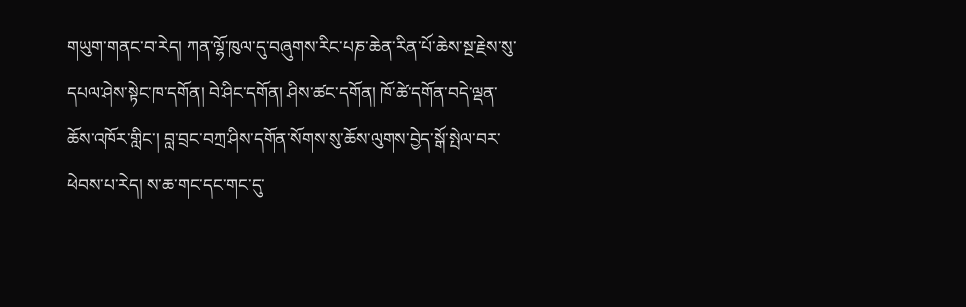གཡུག་གནང་བ་རེད། ཀན་ལྷོ་ཁུལ་དུ་བཞུགས་རིང་པཎ་ཆེན་རིན་པོ་ཆེས་སྔ་རྗེས་སུ་དཔལ་ཤེས་སྟེང་ཁ་དགོན། བེ་ཤིང་དགོན། ཤིས་ཚང་དགོན། ཁོ་ཚེ་དགོན་བདེ་ལྡན་ཆོས་འཁོར་གླིང་། བླ་བྲང་བཀྲ་ཤིས་དགོན་སོགས་སུ་ཆོས་ལུགས་བྱེད་སྒོ་སྤེལ་བར་ཕེབས་པ་རེད། ས་ཆ་གང་དང་གང་དུ་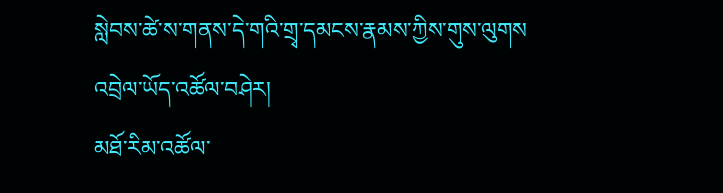སླེབས་ཚེ་ས་གནས་དེ་གའི་གྲྭ་དམངས་རྣམས་ཀྱིས་གུས་ལུགས
འབྲེལ་ཡོད་འཚོལ་བཤེར།
མཐོ་རིམ་འཚོལ་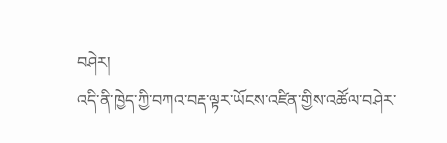བཤེར།
འདི་ནི་ཁྱེད་ཀྱི་བཀའ་བརྡ་ལྟར་ཡོངས་འཛིན་གྱིས་འཚོལ་བཤེར་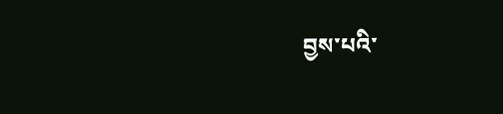བྱས་པའི་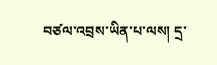བཙལ་འབྲས་ཡིན་པ་ལས། དྲ་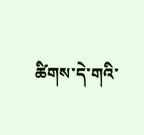ཚིགས་དེ་གའི་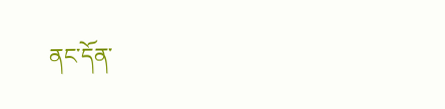ནང་དོན་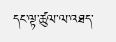དང་ལྟ་ཚུལ་ལ་འཐད་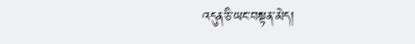འདུན་ཅི་ཡང་བསྟན་མེད།